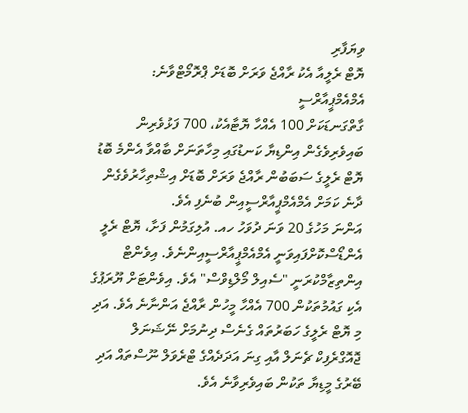ވިޔަފާރި
ޔޮޓް ރެލީއާ އެކު ރާއްޖެ ވަރަށް ބޮޑަށް ޕްރޮމޯޓްވާނެ: އެމްއެމްޕީއާރްސީ
ގާތްގަނޑަކަށް 100 އެއްހާ ޔޮޓާއެކު، 700 ފަޅުވެރިން ބައިވެރިވެގެން އިންޑިޔާ ކަނޑުގައި މިހާތަނަށް ބާއްވާ އެންމެ ބޮޑު ޔޮޓް ރެލީގެ ސަބަބުން ރާއްޖެ ވަރަށް ބޮޑަށް އިޝްތިހާރުވެގެން ދާނެ ކަމަށް އެމްއެމްޕީއާރްސީއިން ބުނެފި އެވެ.
އަންނަ މަހުގެ 20 ވަނަ ދުވަހު ހއ. އުލިގަމުން ފަށާ، ޔޮޓް ރެލީ އެންޑޯސްކޮށްފައިވަނީ އެމްއެމްޕީއާރްސީއިންނެވެ. އިވެންޓް އިންތިޒާމްކުރަނީ "ސެއިލް މޯލްޑިވްސް" އެވެ. އިވެންޓަށް ޔޫރަޕުގެ އެކި ގައުމުތަކުން 700 އެއްހާ މީހުން ރާއްޖެ އަންނާނެ އެވެ. އަދި މި ޔޮޓް ރެލީގެ ހަބަރުތައް ގެނެސް ދިނުމަށް ނޭޝަނަލް ޖޮއޮގްރެފިކް ޗެނަލް އާއި ގިނަ އަދަދެއްގެ ޓްރެވަލް ނޫސްތައް އަދި ބޭރުގެ މީޑިޔާ ތަކުން ބައިވެރިވާނެ އެވެ.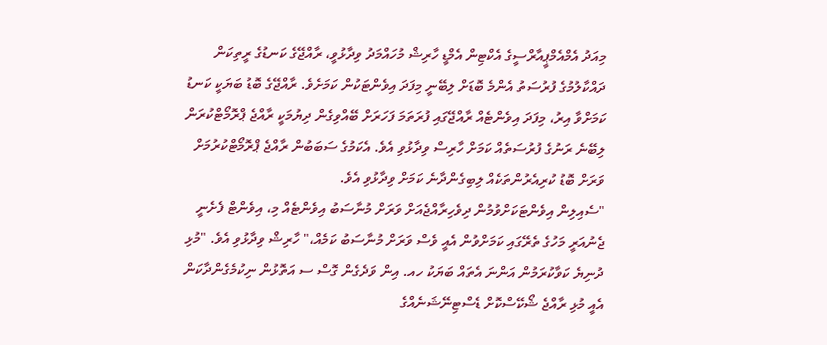މިއަދު އެމްއެމްޕީއާރްސީގެ އެކްޓިން އެމްޑީ ހާރިޝް މުހައްމަދު ވިދާޅުވީ، ރާއްޖޭގެ ކަނޑުގެ ރީތިކަން ދައްކާލުމުގެ ފުރުސަތު އެންމެ ބޮޑަށް ލިބޭނީ މިފަދަ އިވެންޓަކުން ކަމަށެވެ. ރާއްޖޭގެ ބޮޑު ބަޔަކީ ކަނޑު ކަމަށްވާ އިރު، މިފަދަ އިވެންޓެއް ރާއްޖޭގައި ފުރަތަމަ ފަހަރަށް ބޭއްވިގެން ދިޔުމަކީ ރާއްޖެ ޕްރޮމޯޓްކުރަން ލިބޭނެ ރަނުގެ ފުރުސަތެއް ކަމަށް ހާރިސް ވިދާޅުވި އެވެ. އެކަމުގެ ސަބަބުން ރާއްޖެ ޕްރޮމޯޓްކުރުމަށް ވަރަށް ބޮޑު ކުރިއެރުންތަކެއް ލިބިގެންދާނެ ކަމަށް ވިދާޅުވި އެވެ.
"ސެއިލިން އިވެންޓަކަށްވުމުން ދިވެހިރާއްޖެއަށް ވަރަށް މުނާސަބު އިވެންޓެއް މި، އިވެންޓް ފެށެނީ ޖެނުއަރީ މަހުގެ ތެރޭގައި ކަމަށްވުން އެއީ ވެސް ވަރަށް މުނާސަބު ކަމެއް،" ހާރިޝް ވިދާޅުވި އެވެ. "މުޅި ދުނިޔެ ކަވާކުރަމުން އަންނަ އެތައް ބަޔަކު ހއ. އިން ވަދެގެން ގޮސް ސ އަތޮޅުން ނިކުމެގެންދާކަން އެއީ މުޅި ރާއްޖެ ޝޯކޭސްކޮށް ޑެސްޓިނޭޝަނެއްގެ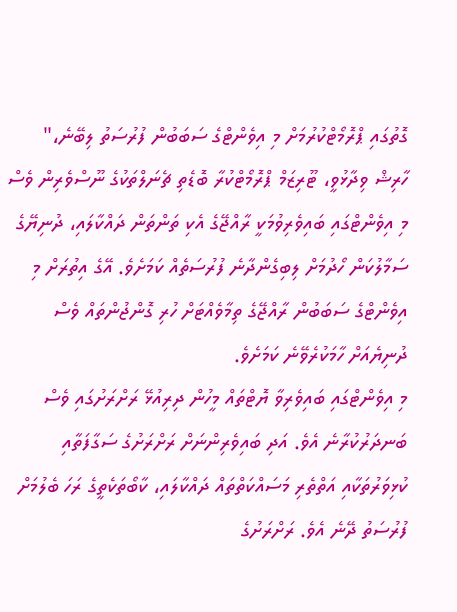ގޮތުގައި ޕްރޮމޯޓްކުރުމަށް މި އިވެންޓްގެ ސަބަބުން ފުރުސަތު ލިބޭނެ،"
ހާރިޝް ވިދާޅުވީ، ޓޫރިޒަމް ޕްރޮމޯޓްކުރާ ބޮޑެތި ޗެނަލްތަކުގެ ނޫސްވެރިން ވެސް މި އިވެންޓްގައި ބައިވެރިވުމަކީ ރާއްޖޭގެ އެކި ތަންތަން ދައްކާލައި، ދުނިޔޭގެ ސަމާލުކަން ހޯދުމަށް ލިބިގެންދާނެ ފުރުސަތެއް ކަމަށެވެ. އޭގެ އިތުރަށް މި އިވެންޓްގެ ސަބަބުން ރާއްޖޭގެ ތިމާވެއްޓަށް ހުރި ގޮންޖުންތައް ވެސް ދުނިޔެއަށް ހާމަކުރެވޭނެ ކަމަށެވެ.
މި އިވެންޓްގައި ބައިވެރިވާ ޔޮޓްތައް މީހުން ދިރިއުޅޭ ރަށްރަށުގައި ވެސް ބަނދަރުކުރާނެ އެވެ. އަދި ބައިވެރިންނަށް ރަށްރަށުގެ ސަގާފަތާއި ކުޅިވަރުތަކާއި އަތްތެރި މަސައްކަތްތައް ދައްކާލައި، ކާބޯތަކެތީގެ ރަހަ ބެލުމަށް ފުރުސަތު ދޭނެ އެވެ. ރަށްރަށުގެ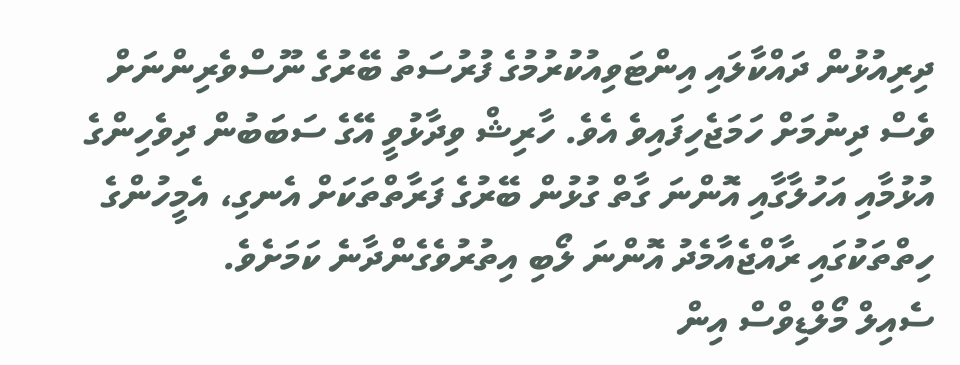ދިރިއުޅުން ދައްކާލައި އިންޓަވިއުކުރުމުގެ ފުރުސަތު ބޭރުގެ ނޫސްވެރިންނަށް ވެސް ދިނުމަށް ހަމަޖެހިފައިވެ އެވެ. ހާރިޝް ވިދާޅުވީ އޭގެ ސަބަބުން ދިވެހިންގެ އުޅުމާއި އަހުލާގާއި އޮންނަ ގާތް ގުޅުން ބޭރުގެ ފަރާތްތަކަށް އެނގި، އެމީހުންގެ ހިތްތަކުގައި ރާއްޖެއާމެދު އޮންނަ ލޯބި އިތުރުވެގެންދާނެ ކަމަށެވެ.
ސެއިލް މޯލްޑިވްސް އިން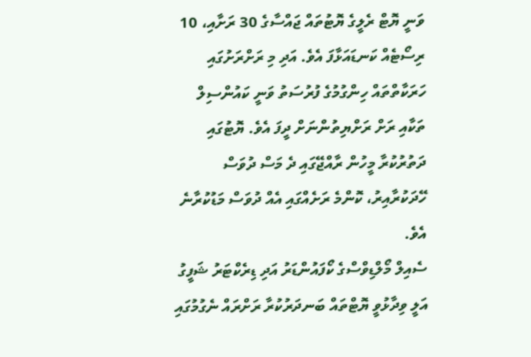ވަނީ ޔޮޓް ރެލީގެ ޔޮޓުތައް ޖައްސާގެ 30 ރަށާއި، 10 ރިސޯޓެއް ކަނޑައަޅާފަ އެވެ. އަދި މި ރަށްރަށުގައި ހަރަކާތްތައް ހިންގުމުގެ ފުރުސަތު ވަނީ ކައުންސިލް ތަކާއި ރަށް ރަށްޔިތުންނަށް ދީފަ އެވެ. ޔޮޓުގައި ދަތުރުކުރާ މީހުން ރާއްޖޭގައި ދެ މަސް ދުވަސް ހޭދަކުރާއިރު، ކޮންމެ ރަށެއްގައި އެއް ދުވަސް މަޑުކުރާނެ އެވެ.
ސެއިލް މޯލްޑިވްސްގެ ކޯފައުންޑަރު އަދި ޑިރެކްޓަރު ޝަފީގު އަލީ ވިދާޅުވީ ޔޮޓްތައް ބަނދަރުކުރާ ރަށްރައް ނެގުމުގައި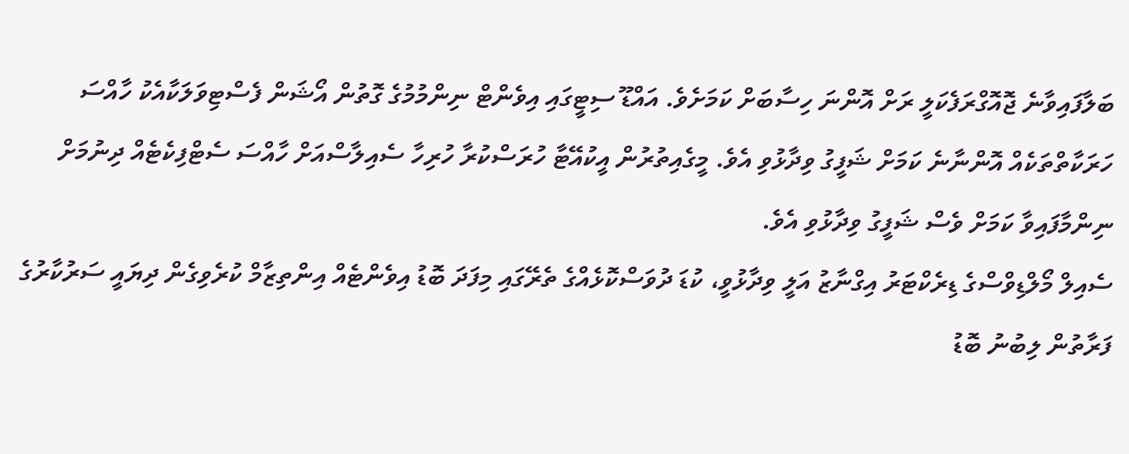ބަލާފައިވާނެ ޖޮއޮގްރަފެކަލީ ރަށް އޮންނަ ހިސާބަށް ކަމަށެވެ. އައްޑޫ ސިޓީގައި އިވެންޓް ނިންމުމުގެ ގޮތުން އޯޝަން ފެސްޓިވަލަކާއެކު ހާއްސަ ހަރަކާތްތަކެއް އޮންނާނެ ކަމަށް ޝަފީގު ވިދާޅުވި އެވެ. މީގެއިތުރުން އީކުއޭޓާ ހުރަސްކުރާ ހުރިހާ ސެއިލާސްއަށް ހާއްސަ ސެޓްފިކެޓެއް ދިނުމަށް ނިންމާފައިވާ ކަމަށް ވެސް ޝަފީގު ވިދާޅުވި އެވެ.
ސެއިލް މޯލްޑިވްސްގެ ޑިރެކްޓަރު އިގްނާޒު އަލީ ވިދާޅުވީ، ކުޑަ ދުވަސްކޮޅެއްގެ ތެރޭގައި މިފަދަ ބޮޑު އިވެންޓެއް އިންތިޒާމް ކުރެވިގެން ދިޔައީ ސަރުކާރުގެ ފަރާތުން ލިބުނު ބޮޑު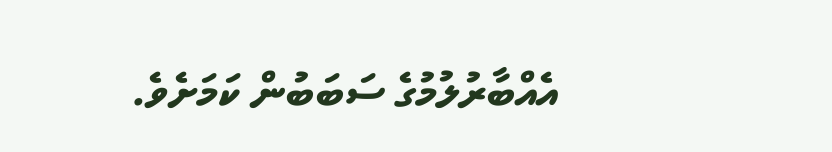އެއްބާރުލުމުގެ ސަބަބުން ކަމަށެވެ.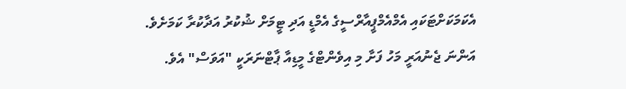އެކަމަކަށްޓަކައި އެމްއެމްޕީއާރްސީގެ އެމްޑީ އަދި ޓީމަށް ޝުކުރު އަދާކުރާ ކަމަށެވެ.
އަންނަ ޖެނުއަރީ މަހު ފަށާ މި އިވެންޓްގެ މީޑިއާ ޕާޓްނަރަކީ "އަވަސް" އެވެ.